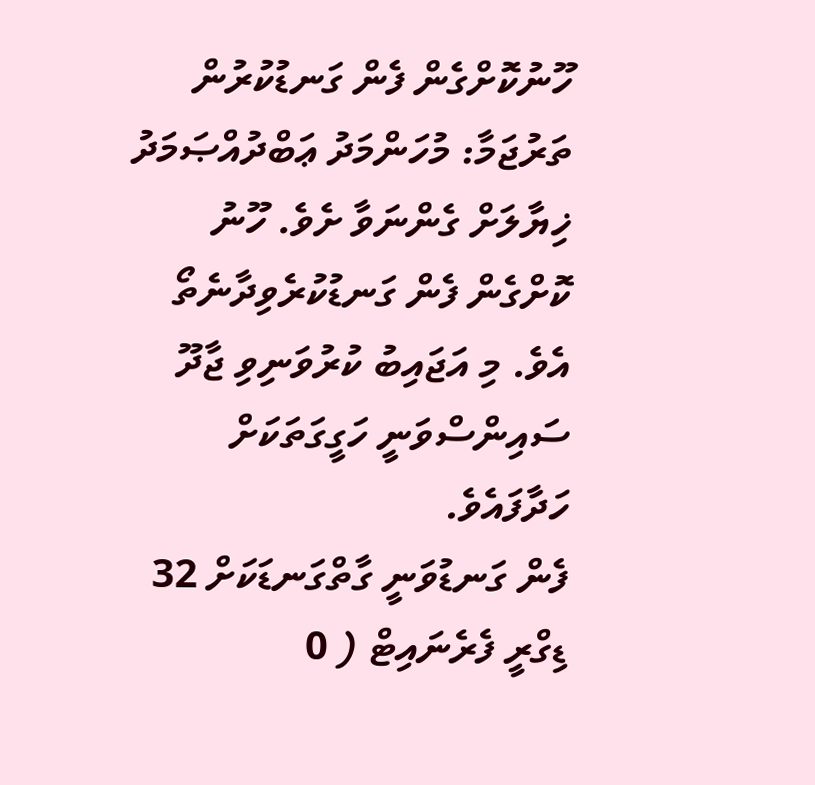ހޫނުކޮށްގެން ފެން ގަނޑުކުރުން
ތަރުޖަމާ: މުހަންމަދު ޢަބްދުއްޞަމަދު
ޚިޔާލަށް ގެންނަވާ ށެވެ. ހޫނު ކޮށްގެން ފެން ގަނޑުކުރެވިދާނެތޯ އެވެ. މި އަޖައިބު ކުރުވަނިވި ޖާދޫ ސައިންސްވަނީ ހަގީގަތަކަށް ހަދާފައެވެ.
ފެން ގަނޑުވަނީ ގާތްގަނޑަކަށް 32 ޑިގްރީ ފެރެނައިޓް ( 0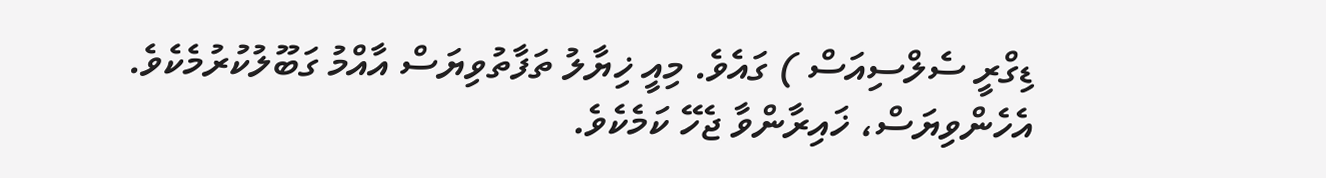ޑިގްރީ ސެލްސިއަސް ) ގައެވެ. މިއީ ޚިޔާލު ތަފާތުވިޔަސް އާއްމު ގަބޫލުކުރުމެކެވެ.
އެހެންވިޔަސް، ޚައިރާންވާ ޖެހޭ ކަމެކެވެ.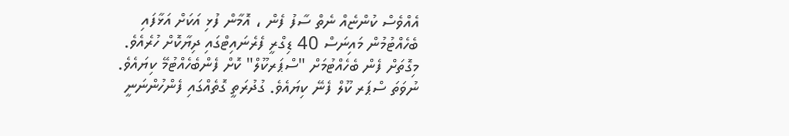އެއްވެސް ކުންޏެއް ނެތް ސާފު ފެން ، އޮމާން ފުޅި އަކަށް އަޅާފައި ބެހެއްޓުމުން މައިނަސް 40 ޑިގްރީ ފެރެނައިޓްގައި ދިޔާކޮށް ހުރެއެވެ. މިގޮތަށް ފެން ބެހެއްޓުމަށް "ސްޕަރކޫލް" ކޮށް ފެންބެހެއްޓުމޭ ކިޔައެވެ. ނުވަތަ ސްޕަރ ކޫލް ފެނޭ ކިޔައެވެ. ގުދުރަތީ ގޮތެއްގައި ފެންހުންނަނީ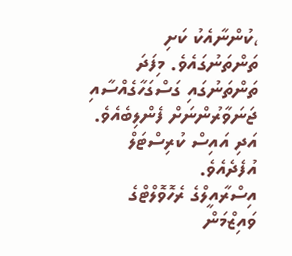،ކުންނާއެކު ކަށި ތަންތަނުގައެވެ. މިފަދަ ތަންތަނުގައި ގަސްގަހާގެއްސާއި ޖަނަވާރުންނަށް ފެންލިބެއެވެ. އަދި އައިސް ކުރިސްޓަލް އުފެދެއެވެ.
އިސްރާއީލްގެ ރެހޮވޮލްޓްގެ ވައިޒްމަން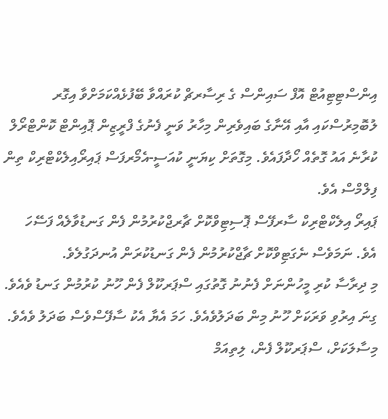އިންސްޓިޓިއުޓް އޮފް ސައިންސް ގެ ރިސާރޗް ކުރައްވާ ބޭފުޅެއްކަމަށްވާ އިގޮރ ލުބޮމިރުސްކައި އާއި އޭނާގެ ބައިވެރިން މިހާރު ވަނީ ފެނުގެ ފްރީޒިން ޕޮއިންޓް ކޮންޓްރޯލް ކުރާނެ އައު ގޮތެއް ހޯދާފައެވެ. މިގޮތަށް ކިޔަނީ ކުއަސީ-އެމޯރފަސް ޕައިރޯއިލެކްޓްރިކް ތިން ފިލްމްސް އެވެ.
ޕައިރޯ އިލެކްޓްރިކް ސާރފޭސް ޕޮސިޓިވްކޮށް ޗާރޖްކުރުމުން ފެން ގަނޑުވާލެއް ފަސޭހަ އެވެ. ނަމަވެސް ނެގަޓިވްކޮށް ޗާޖްކުރުމުން ފެން ގަނޑުކުރަން އުނދަގުލެވެ.
މި ދިރާސާ ކުރި މީހުންނަށް ފެނުނު ގޮތުގައި ސްޕަރކޫލް ފެން ހޫނު ކުރުމުން ގަނޑު ވެއެވެ. ގިނަ އިރުވި ވަރަކަށް ހޫނު މިން ބަދަލުވެއެވެ. ހަމަ އެޔާ އެކު ސާފޭސްވެސް ބަދަލު ވެއެވެ. މިސާލަކަށް، ސްޕަރކޫލް ފެން، ލިތިއަމް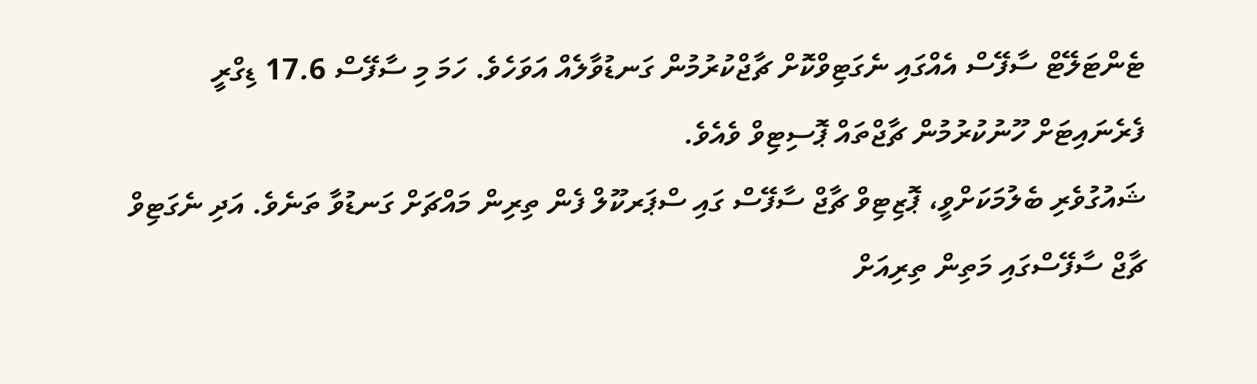ޓެންޓަލޭޓް ސާފޭސް އެއްގައި ނެގަޓިވްކޮށް ޗާޖްކުރުމުން ގަނޑުވާލެއް އަވަހެވެ. ހަމަ މި ސާފޭސް 17.6 ޑިގްރީ ފެރެނައިޓަށް ހޫނުކުރުމުން ޗާޖްތައް ޕޮސިޓިވް ވެއެވެ.
ޝައުގުވެރި ބެލުމަކަށްވީ، ޕޮޒިޓިވް ޗާޖް ސާފޭސް ގައި ސްޕަރކޫލް ފެން ތިރިން މައްޗަށް ގަނޑުވާ ތަނެވެ. އަދި ނެގަޓިވް ޗާޖް ސާފޭސްގައި މަތިން ތިރިއަށް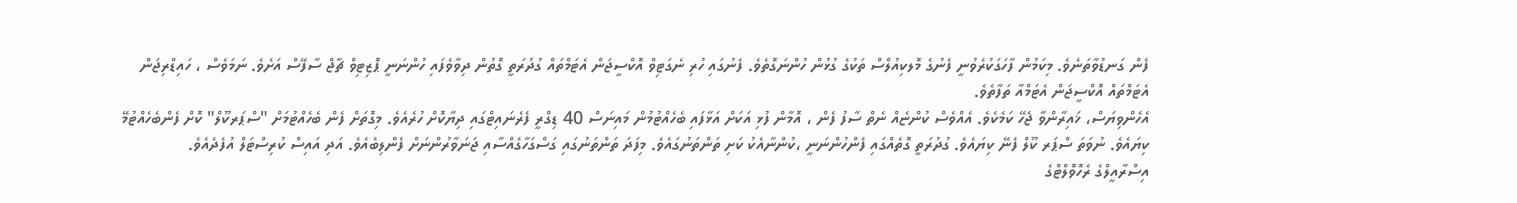ފެން ގަނޑުވާތަނެވެ. މިކަމުން ފާހަގަކުރެވުނީ ފެނުގެ މޮލކިއުލްސް ތަކުގެ ގުޅުން ހުންނަގޮތެވެ. ފެނުގައި ހުރި ނެގަޓިވް އޮކްސީޖަން އެޓަމްތައް ގުދުރަތީ ގޮތުން ދިވާވެފައި ހުންނަނީ ޕޮޒިޓިވް ޗާޖް ސާފޭސް އަށެވެ. ނަމަވެސް ، ހައިޑްރިޖަން އެޓަމްތައް އޮކްސީޖަން އެޓަމްއާ ތަފާތެވެ.
އެހެންވިޔަސް، ޚައިރާންވާ ޖެހޭ ކަމެކެވެ. އެއްވެސް ކުންޏެއް ނެތް ސާފު ފެން ، އޮމާން ފުޅި އަކަށް އަޅާފައި ބެހެއްޓުމުން މައިނަސް 40 ޑިގްރީ ފެރެނައިޓްގައި ދިޔާކޮށް ހުރެއެވެ. މިގޮތަށް ފެން ބެހެއްޓުމަށް "ސްޕަރކޫލް" ކޮށް ފެންބެހެއްޓުމޭ ކިޔައެވެ. ނުވަތަ ސްޕަރ ކޫލް ފެނޭ ކިޔައެވެ. ގުދުރަތީ ގޮތެއްގައި ފެންހުންނަނީ ،ކުންނާއެކު ކަށި ތަންތަނުގައެވެ. މިފަދަ ތަންތަނުގައި ގަސްގަހާގެއްސާއި ޖަނަވާރުންނަށް ފެންލިބެއެވެ. އަދި އައިސް ކުރިސްޓަލް އުފެދެއެވެ.
އިސްރާއީލްގެ ރެހޮވޮލްޓްގެ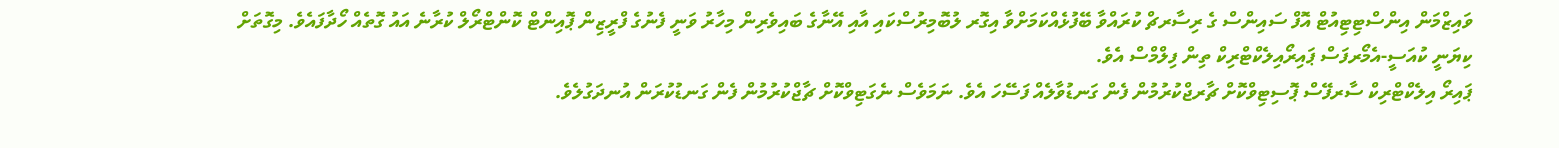ވައިޒްމަން އިންސްޓިޓިއުޓް އޮފް ސައިންސް ގެ ރިސާރޗް ކުރައްވާ ބޭފުޅެއްކަމަށްވާ އިގޮރ ލުބޮމިރުސްކައި އާއި އޭނާގެ ބައިވެރިން މިހާރު ވަނީ ފެނުގެ ފްރީޒިން ޕޮއިންޓް ކޮންޓްރޯލް ކުރާނެ އައު ގޮތެއް ހޯދާފައެވެ. މިގޮތަށް ކިޔަނީ ކުއަސީ-އެމޯރފަސް ޕައިރޯއިލެކްޓްރިކް ތިން ފިލްމްސް އެވެ.
ޕައިރޯ އިލެކްޓްރިކް ސާރފޭސް ޕޮސިޓިވްކޮށް ޗާރޖްކުރުމުން ފެން ގަނޑުވާލެއް ފަސޭހަ އެވެ. ނަމަވެސް ނެގަޓިވްކޮށް ޗާޖްކުރުމުން ފެން ގަނޑުކުރަން އުނދަގުލެވެ.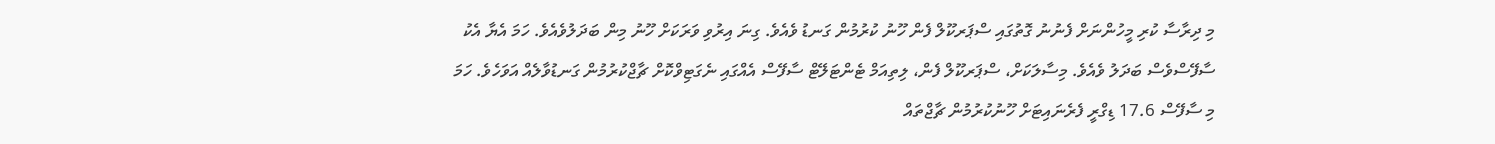މި ދިރާސާ ކުރި މީހުންނަށް ފެނުނު ގޮތުގައި ސްޕަރކޫލް ފެން ހޫނު ކުރުމުން ގަނޑު ވެއެވެ. ގިނަ އިރުވި ވަރަކަށް ހޫނު މިން ބަދަލުވެއެވެ. ހަމަ އެޔާ އެކު ސާފޭސްވެސް ބަދަލު ވެއެވެ. މިސާލަކަށް، ސްޕަރކޫލް ފެން، ލިތިއަމް ޓެންޓަލޭޓް ސާފޭސް އެއްގައި ނެގަޓިވްކޮށް ޗާޖްކުރުމުން ގަނޑުވާލެއް އަވަހެވެ. ހަމަ މި ސާފޭސް 17.6 ޑިގްރީ ފެރެނައިޓަށް ހޫނުކުރުމުން ޗާޖްތައް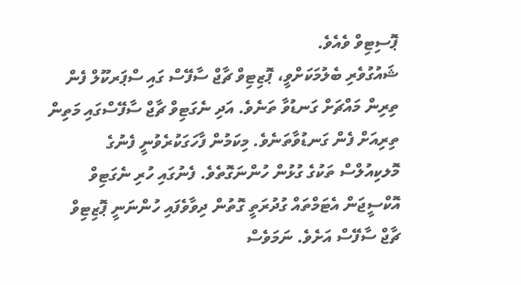ޕޮސިޓިވް ވެއެވެ.
ޝައުގުވެރި ބެލުމަކަށްވީ، ޕޮޒިޓިވް ޗާޖް ސާފޭސް ގައި ސްޕަރކޫލް ފެން ތިރިން މައްޗަށް ގަނޑުވާ ތަނެވެ. އަދި ނެގަޓިވް ޗާޖް ސާފޭސްގައި މަތިން ތިރިއަށް ފެން ގަނޑުވާތަނެވެ. މިކަމުން ފާހަގަކުރެވުނީ ފެނުގެ މޮލކިއުލްސް ތަކުގެ ގުޅުން ހުންނަގޮތެވެ. ފެނުގައި ހުރި ނެގަޓިވް އޮކްސީޖަން އެޓަމްތައް ގުދުރަތީ ގޮތުން ދިވާވެފައި ހުންނަނީ ޕޮޒިޓިވް ޗާޖް ސާފޭސް އަށެވެ. ނަމަވެސް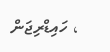، ހައިޑްރިޖަން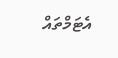އެޓަމްތައް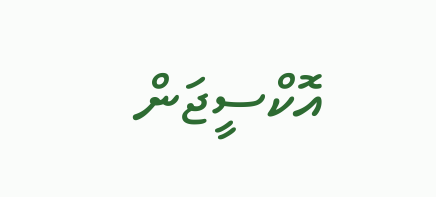އޮކްސީޖަން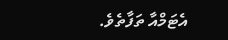އެޓަމްއާ ތަފާތެވެ.